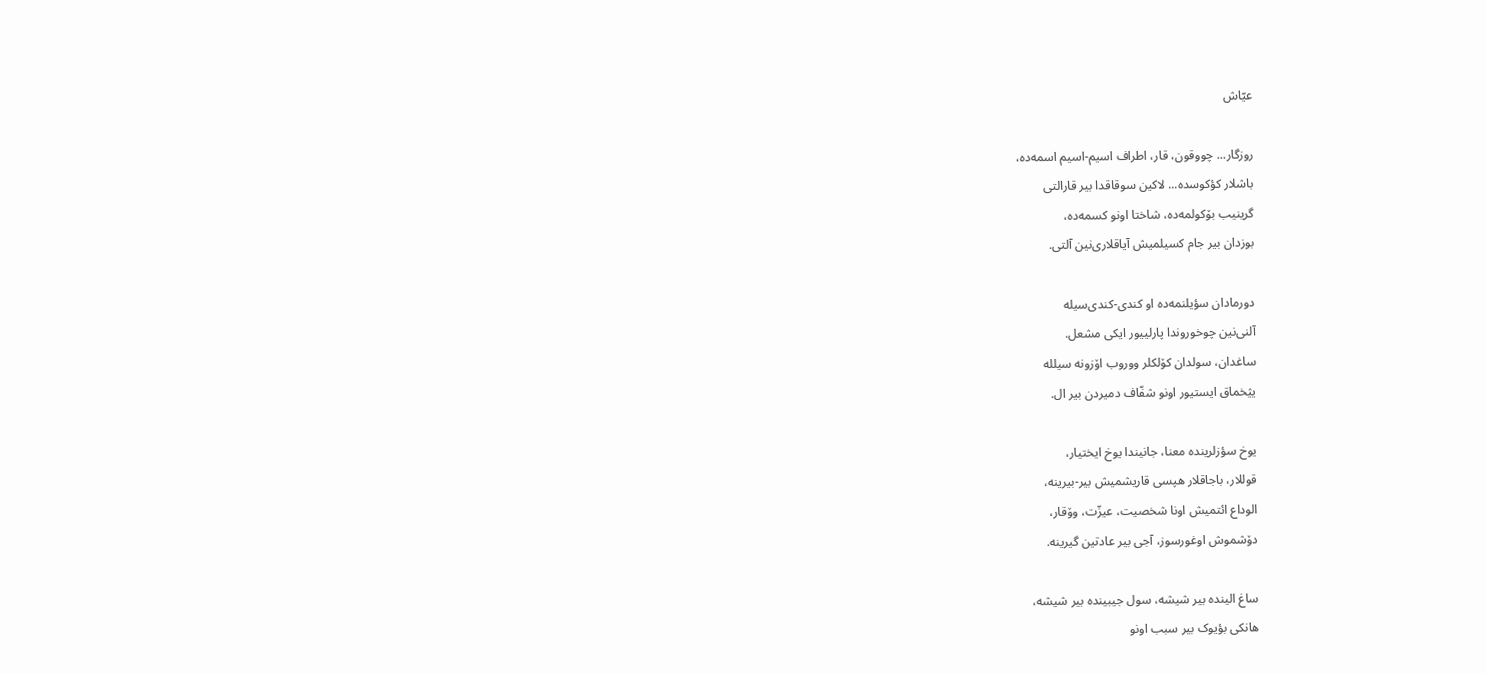عیّاش

روزگار... چووقون، قار، اطراف اسیم-اسیم اسمه‌ده،
باشلار کؤکوسده... لاکین سوقاقدا بیر قارالتی
گرینیب بۆکولمه‌ده، شاختا اونو کسمه‌ده،
بوزدان بیر جام کسیلمیش آیاقلاری‌نین آلتی.

دورمادان سؤیلنمه‌ده او کندی-کندی‌سیله
آلنی‌نین چوخوروندا پارلییور ایکی مشعل.
ساغدان، سولدان کۆلکلر ووروب اۆزونه سیلله
یؽخماق ایستیور اونو شفّاف دمیردن بیر ال.

یوخ سؤزلرینده معنا، جانیندا یوخ ایختیار،
قوللار، باجاقلار هپسی قاریشمیش بیر-بیرینه،
الوداع ائتمیش اونا شخصیت، عیزّت، وۆقار،
دۆشموش اوغورسوز، آجی بیر عادتین گیرینه.

ساغ الینده بیر شیشه، سول جیبینده بیر شیشه،
هانکی بؤیوک بیر سبب اونو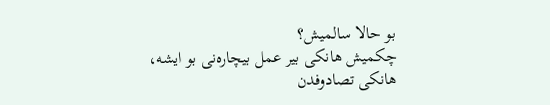بو حالا سالمیش؟
چکمیش هانکی بیر عمل بیچاره‌نی بو ایشه،
هانکی تصادوفدن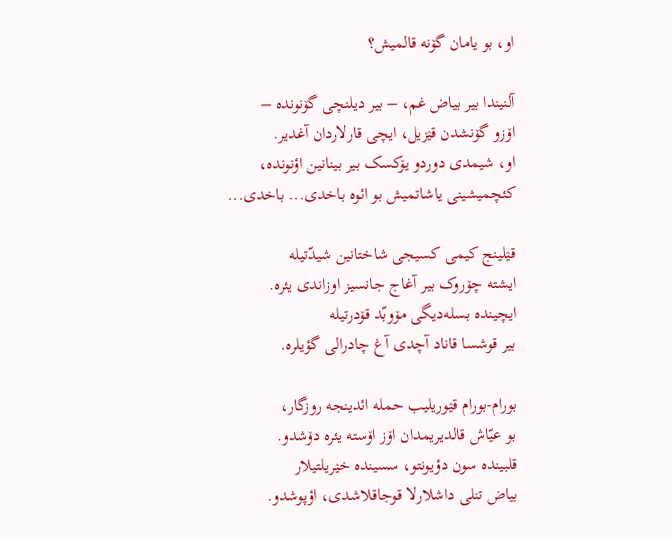او، بو یامان گۆنه قالمیش؟

آلنیندا بیر بیاض غم، – بیر دیلنچی گۆنونده –
اۆزو گۆنشدن قؽزیل، ایچی قارلاردان آغدیر.
او، شیمدی دوردو یۆکسک بیر بینانین اؤنونده،
کئچمیشینی یاشاتمیش بو ائوه باخدی... باخدی...

قؽلینج کیمی کسیجی شاختانین شیدّتیله
ایشته چۆروک بیر آغاج جانسیز اوزاندی یئره.
ایچینده بسله‌دیگی مۆوبّد قۆدرتیله
بیر قوشسا قاناد آچدی آغ چادرالی گؤیلره.

بورام-بورام قؽوریلیب حمله ائدینجه روزگار،
بو عیّاش قالدیریمدان اۆز اۆسته یئره دۆشدو.
قلبینده سون دؤیونتو، سسینده خؽریلتیلار
بیاض تنلی داشلارلا قوجاقلاشدی، اؤپوشدو.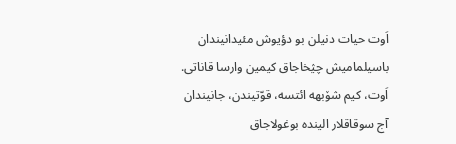اَوت حیات دنیلن بو دؤیوش مئیدانیندان
باسیلمامیش چؽخاجاق کیمین وارسا قاناتی.
اَوت، کیم شۆبهه ائتسه، قوّتیندن، جانیندان
آج سوقاقلار الینده بوغولاجاق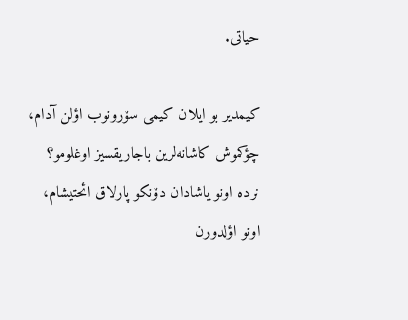حیاتی.

کیمدیر بو ایلان کیمی سۆرونوب اؤلن آدام،
چؤکموش کاشانه‌لرین باجاریقسیز اوغلومو؟
نرده اونو یاشادان دۆنکو پارلاق ائحتیشام،
اونو اؤلدورن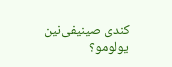کندی صینیفی‌نین یولومو؟